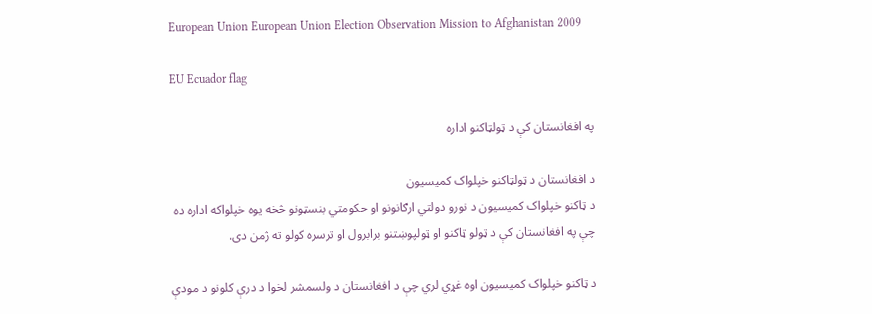European Union European Union Election Observation Mission to Afghanistan 2009

EU Ecuador flag

په افغانستان کې د ټولټاکنو اداره

د افغانستان د ټولټاکنو خپلواک کمیسیون
د ټاکنو خپلواک کمیسیون د نورو دولتي ارګانونو او حکومتي بنسټونو څخه یوه خپلواکه اداره ده چې په افغانستان کې د ټولو ټاکنو او ټولپوښتنو برابرول او ترسره کولو ته ژمن دی.

د ټاکنو خپلواک کمیسیون اوه غړي لري چې د افغانستان د ولسمشر لخوا د درې کلونو د مودې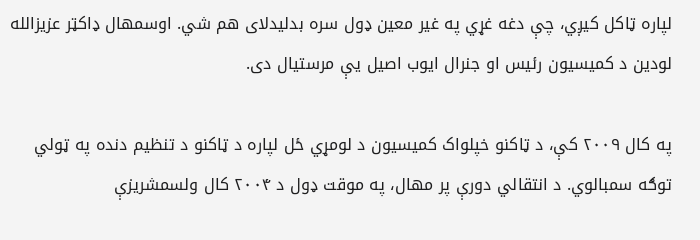لپاره ټاکل کیږي، چې دغه غړي په غیر معین ډول سره بدلیدلای هم شي. اوسمهال ډاکټر عزیزالله لودین د کمیسیون رئیس او جنرال ایوب اصیل یې مرستیال دی.

په کال ۲۰۰۹ کې، د ټاکنو خپلواک کمیسیون د لومړي ځل لپاره د ټاکنو د تنظیم دنده په ټولي توګه سمبالوي. د انتقالي دورې پر مهال، په موقت ډول د ۲۰۰۴ کال ولسمشريزې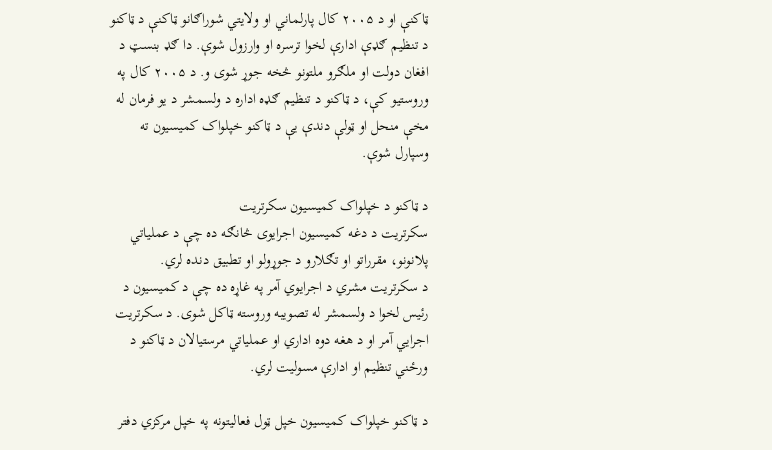ټاکنې او د ۲۰۰۵ کال پارلماني او ولایتي شوراګانو ټاکنې د ټاکنو د تنظیم ګډې ادارې لخوا ترسره او وارزول شوې. دا ګډ بنسټ د افغان دولت او ملګرو ملتونو څخه جوړ شوی و. د ۲۰۰۵ کال په وروستيو کې، د ټاکنو د تنظیم ګډه اداره د ولسمشر د یو فرمان له مخې منحل او ټولې دندې یې د ټاکنو خپلواک کمیسیون ته وسپارل شوې.

د ټاکنو د خپلواک کمیسیون سکرتریت
سکرتریت د دغه کمیسیون اجرايوی څانګه ده چې د عملیاتي پلانونو، مقرراتو او تګلارو د جوړولو او تطبیق دنده لري.
د سکرتریت مشري د اجرايوي آمر په غاړه ده چې د کمیسیون د رئیس لخوا د ولسمشر له تصویبه وروسته ټاکل شوی. د سکرتریت اجرايي آمر او د هغه دوه اداري او عملياتي مرستيالان د ټاکنو د ورځني تنظیم او ادارې مسولیت لري.

د ټاکنو خپلواک کمیسیون خپل ټول فعالیتونه په خپل مرکزي دفتر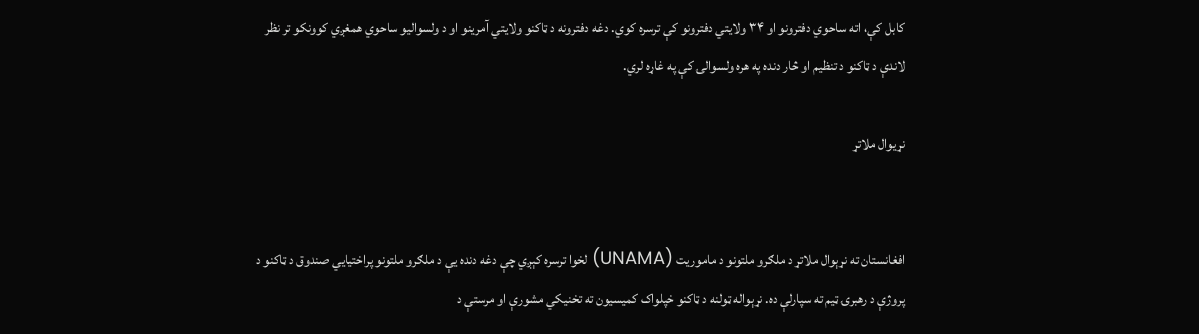کابل کې، اته ساحوي دفترونو او ۳۴ ولایتي دفترونو کې ترسره کوي. دغه دفترونه د ټاکنو ولایتي آمرینو او د ولسوالیو ساحوي همغږي کوونکو تر نظر لاندې د ټاکنو د تنظیم او څار دنده په هره ولسوالۍ کې په غاړه لري.

نړيوال ملاتړ


افغانستان ته نړېوال ملاتړ د ملګرو ملتونو د ماموریت (UNAMA) لخوا ترسره کېږي چې دغه دنده يې د ملګرو ملتونو پراختيايي صندوق د ټاکنو د پروژې د رهبرۍ ټیم ته سپارلې ده. نړېواله ټولنه د ټاکنو خپلواک کمیسیون ته تخنیکي مشورې او مرستې د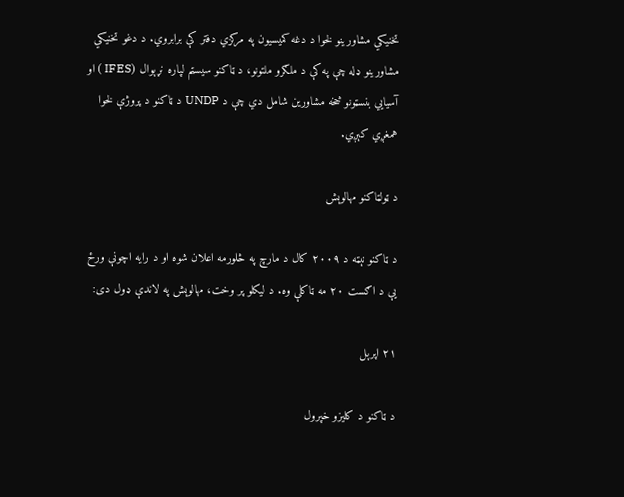تخنیکي مشاورینو لخوا د دغه کمیسیون په مرکزي دفتر کې برابروي. د دغو تخنیکي مشاورینو ډله چې په کې د ملګرو ملتونو، د ټاکنو سیسټم لپاره نړېوال (IFES ) او آسیايي بنسټونو څخه مشاورین شامل دي چې د UNDP د ټاکنو د پروژې لخوا همغږي کېږي.

د ټولټاکنو مهالوېش

د ټاکنو نېټه د ۲۰۰۹ کال د مارچ په څلورمه اعلان شوه او د رايه اچونې ورځ یې د اګست ۲۰ مه ټاکلې وه. د لیکلو پر وخت، مهالوېش په لاندې ډول دی:

۲۱ اپرېل

د ټاکنو د کليزو خپرول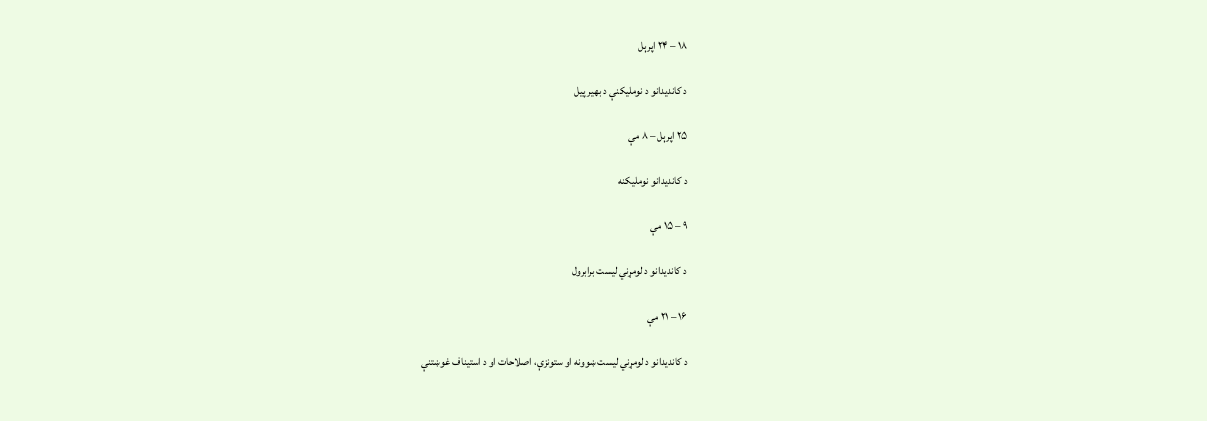۱۸ – ۲۴ اپرېل

د کاندیدانو د نوملیکنې د بهیر پیل

۲۵ اپرېل – ۸ مې

د کانديدانو نوملیکنه

۹ – ۱۵ مې

د کاندیدانو د لومړني لیست برابرول

۱۶ – ۲۱ مې

د کاندیدانو د لومړني لیست ښوونه او ستونزې، اصلاحات او د استیناف غوښتنې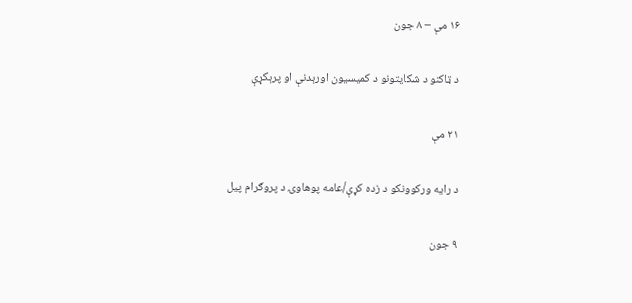۱۶ مې – ۸ جون

د ټاکنو د شکایتونو د کمیسیون اورېدنې او پرېکړې

۲۱ مې

د رایه ورکوونکو د زده کړې/عامه پوهاوۍ د پروګرام پیل

۹ جون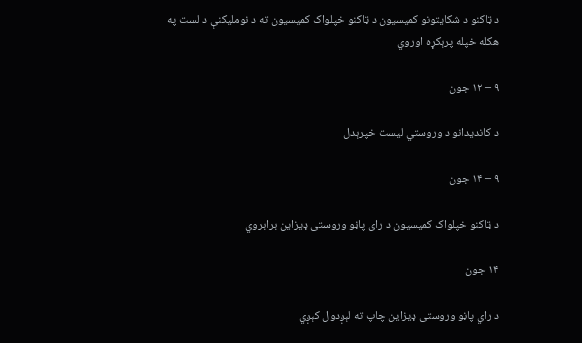د ټاکنو د شکایتونو کمیسیون د ټاکنو خپلواک کمیسیون ته د نوملیکنې د لست په هکله خپله پرېکړه اوروي

۹ – ۱۲ جون

د کاندیدانو د وروستي لیست خپرېدل

۹ – ۱۴ جون

د ټاکنو خپلواک کمیسیون د رای پاڼو وروستی ډیزاین برابروي

۱۴ جون

د راي پاڼو وروستی ډیزاین چاپ ته لېږدول کېږي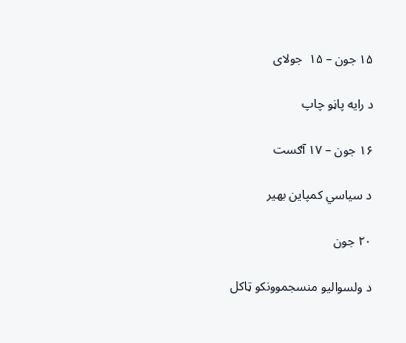۱۵ جون – ۱۵  جولای

د رايه پاڼو چاپ

۱۶ جون – ۱۷ آګست

د سیاسي کمپاین بهیر

۲۰ جون

د ولسواليو منسجموونکو ټاکل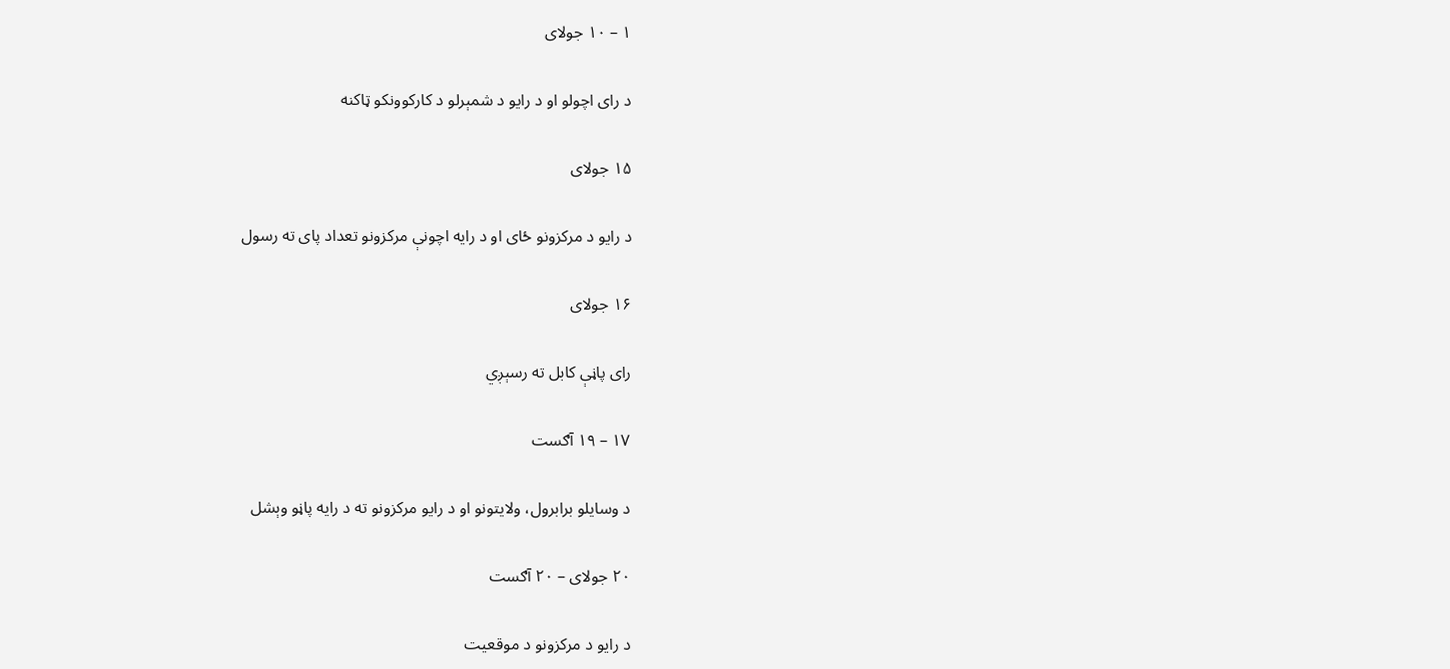۱ – ۱۰ جولای

د رای اچولو او د رایو د شمېرلو د کارکوونکو ټاکنه

۱۵ جولای

د رایو د مرکزونو ځای او د رايه اچونې مرکزونو تعداد پای ته رسول

۱۶ جولای

رای پاڼې کابل ته رسېږي

۱۷ – ۱۹ آګست

د وسایلو برابرول، ولایتونو او د رایو مرکزونو ته د رایه پاڼو وېشل

۲۰ جولای – ۲۰ آګست

د رایو د مرکزونو د موقعیت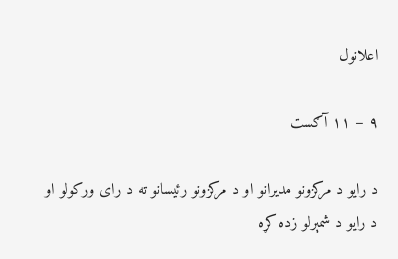اعلانول

۹ – ۱۱ آګست

د رایو د مرکزونو مدیرانو او د مرکزونو رئیسانو ته د رای ورکولو او د رایو د شمېرلو زده کړه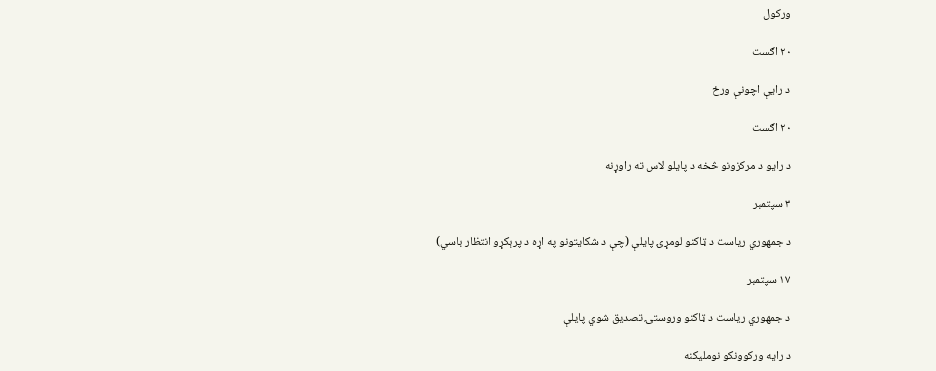ورکول

۲۰ اګست

د رايې اچونې ورځ

۲۰ اګست

د رایو د مرکزونو څخه د پایلو لاس ته راوړنه

۳ سپتمبر

د جمهوري ریاست د ټاکنو لومړۍ پایلې (چې د شکایتونو په اړه د پرېکړو انتظار باسي)

۱۷ سپتمبر

د جمهوري ریاست د ټاکنو وروستۍ تصدیق شوي پایلې

د رایه ورکوونکو نوملیکنه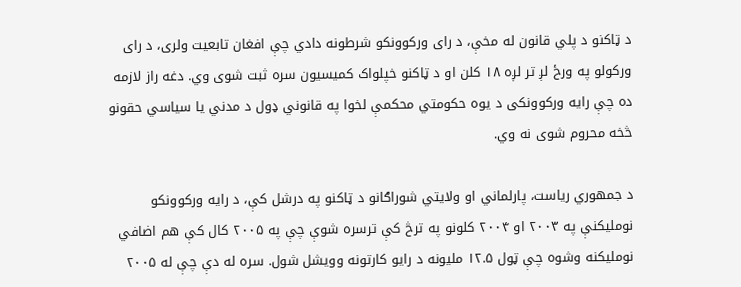د ټاکنو د پلي قانون له مخې، د رای ورکوونکو شرطونه دادي چې افغان تابعیت ولری، د رای ورکولو په ورځ لږ تر لږه ۱۸ کلن او د ټاکنو خپلواک کمیسیون سره ثبت شوی وي. دغه راز لازمه ده چې رایه ورکوونکی د یوه حکومتي محکمې لخوا په قانوني ډول د مدني یا سیاسي حقونو څخه محروم شوی نه وي.

د جمهوري ریاست، پارلماني او ولایتي شوراګانو د ټاکنو په درشل کې، د رایه ورکوونکو نوملیکنې په ۲۰۰۳ او ۲۰۰۴ کلونو په ترڅ کې ترسره شوې چې په ۲۰۰۵ کال کې هم اضافي نوملیکنه وشوه چې ټول ۱۲.۵ ملیونه د رایو کارتونه وویشل شول. سره له دې چې له ۲۰۰۵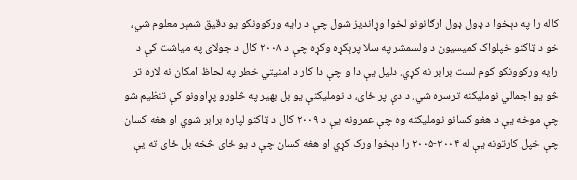کاله را په دېخوا د ډول ډول ارګانونو لخوا وړاندیز شول چې د رایه ورکوونکو یو دقیق شمېر معلوم شي، خو د ټاکنو خپلواک کمیسیون د ولسمشر په سلا پرېکړه وکړه چې د ۲۰۰۸ کال د جولای په میاشت کې د رایه ورکوونکو کوم لست برابر نه کړي. دليل يې دا و چې دا کار د امنیتي خطر په لحاظ امکان نه لاره تر څو یو اجمالي نوملیکنه ترسره شي. د دې پر ځای، د نوملیکنې یو بل بهیر په څلورو پړاوونو کې تنظیم شو چې موخه یې د هغو کسانو نوملیکنه وه چې عمرونه یې د ۲۰۰۹ کال د ټاکنو لپاره برابر شوي او هغه کسان چې خپل کارتونه یې له ۲۰۰۴-۲۰۰۵ را دېخوا ورک کړي او هغه کسان چې د یو ځای څخه بل ځای ته يې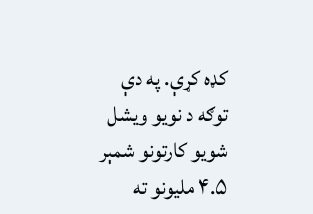کډه کړې. په دې توګه د نویو ویشل شویو کارتونو شمېر ۴.۵ ملیونو ته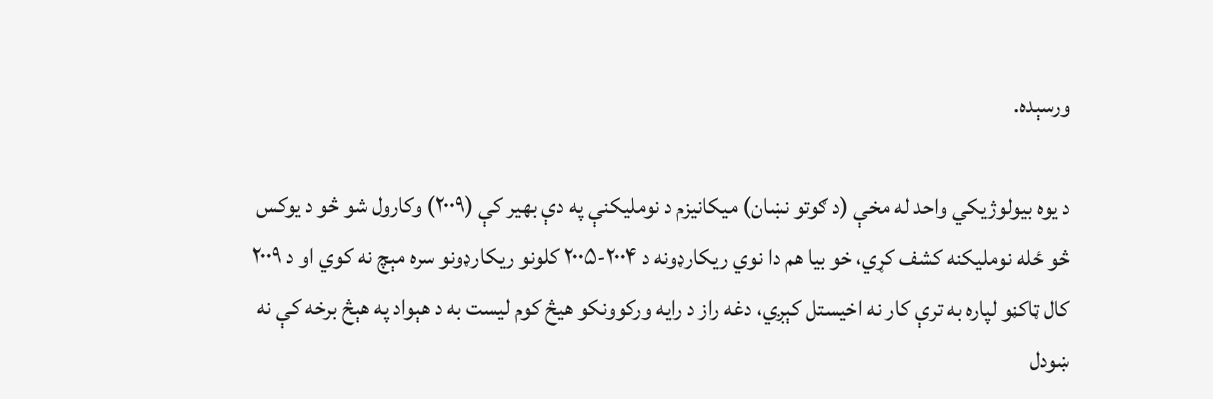ورسېده.

د یوه بیولوژیکي واحد له مخې (د ګوتو نښان) میکانیزم د نوملیکنې په دې بهیر کې (۲۰۰۹) وکارول شو څو د یوکس څو ځله نوملیکنه کشف کړي، خو بیا هم دا نوي ریکارډونه د ۲۰۰۴-۲۰۰۵ کلونو ریکارډونو سره مېچ نه کوي او د ۲۰۰۹ کال ټاکڼو لپاره به ترې کار نه اخیستل کېږي، دغه راز د رایه ورکوونکو هیڅ کوم لیست به د هېواد په هېڅ برخه کې نه ښودل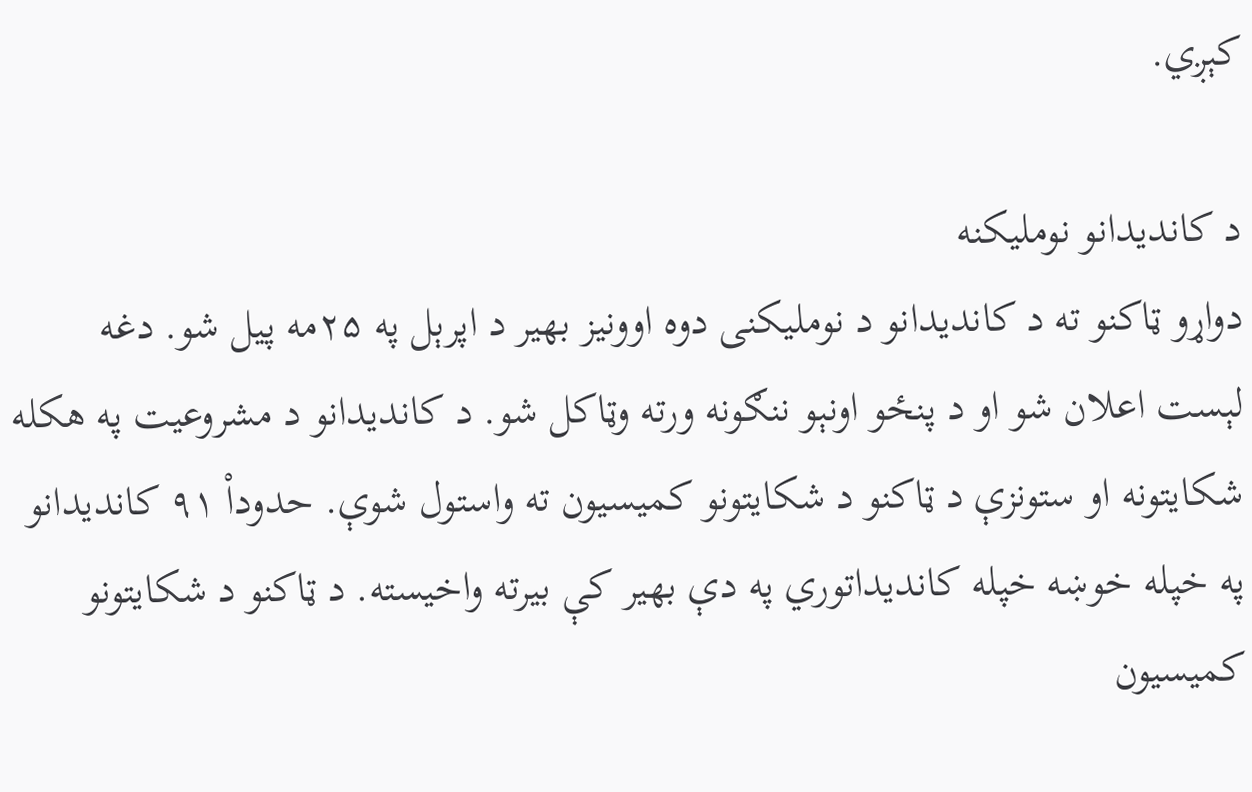کېږي.

د کاندیدانو نوملیکنه
دواړو ټاکنو ته د کاندیدانو د نوملیکنی دوه اوونیز بهیر د اپرېل په ۲۵مه پیل شو. دغه لېست اعلان شو او د پنځو اونېو ننګونه ورته وټاکل شو. د کاندیدانو د مشروعیت په هکله شکایتونه او ستونزې د ټاکنو د شکایتونو کمیسیون ته واستول شوې. حدوداْ ۹۱ کاندیدانو په خپله خوښه خپله کاندیداتوري په دې بهیر کې بیرته واخیسته. د ټاکنو د شکایتونو کمیسیون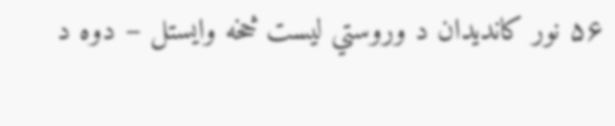۵۶ نور کاندیدان د وروستي لیست څخه وایستل – دوه د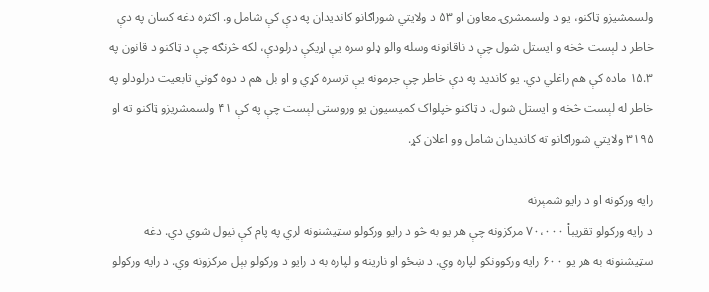ولسمشیزو ټاکنو، یو د ولسمشرۍ معاون او ۵۳ د ولایتي شوراګانو کاندیدان په دې کې شامل و. اکثره دغه کسان په دې خاطر د لېست څخه و ایستل شول چې د ناقانونه وسله والو ډلو سره یې اړیکې درلودې، لکه څرنګه چې د ټاکنو د قانون په ۱۵.۳ ماده کې هم راغلي دي. یو کاندید په دې خاطر چې جرمونه یې ترسره کړي و او بل هم د دوه ګوني تابعیت درلودلو په خاطر له لېست څخه و ایستل شول. د ټاکنو خپلواک کمیسیون یو وروستی لېست چې په کې ۴۱ ولسمشریزو ټاکنو ته او ۳۱۹۵ ولایتي شوراګانو ته کاندیدان شامل وو اعلان کړ.

رایه ورکونه او د رایو شمېرنه
د رایه ورکولو تقریباْ ۷۰،۰۰۰ مرکزونه چې هر یو به څو د رایو ورکولو سټیشنونه لري په پام کې نیول شوي دي. دغه سټیشنونه به هر یو ۶۰۰ رایه ورکوونکو لپاره وي. د ښځو او نارینه و لپاره به د رایو د ورکولو بېل مرکزونه وي. د رایه ورکولو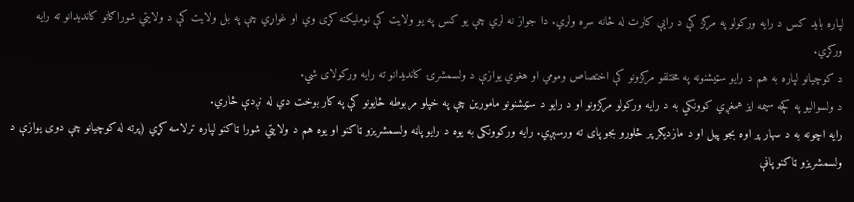لپاره باید کس د رایه ورکولو په مرکز کې د رایې کارت له ځانه سره ولري. دا جواز نه لري چې یو کس په يو ولایت کې نوملیکنه کړی وي او غواړي چې په بل ولایت کې د ولایتي شوراګانو کاندیدانو ته رایه ورکړي.
د کوچیانو لپاره به هم د رایو سټیشنونه په مختلفو مرکزونو کې اختصاص ومومي او هغوي یوازې د ولسمشرۍ کاندیدانو ته رایه ورکولای شي.
د ولسوالیو په کچه سيمه ايز همغږي کوونکي به د رایه ورکولو مرکزونو او د رایو د سټیشنونو مامورین چې په خپلو مربوطه ځایونو کې په کار بوخت دي له نږدې څاري.
رایه اچونه به د سهار پر اوه بجو پیل او د مازدیګر پر څلورو بجو پای ته ورسېږي. رایه ورکوونکی به یوه د رایو پاڼه ولسمشریزو ټاکنو او یوه هم د ولایتي شورا ټاکنو لپاره ترلاسه کړي (پرته له کوچیانو چې دوی یوازې د ولسمشریزو ټاکنو پاڼې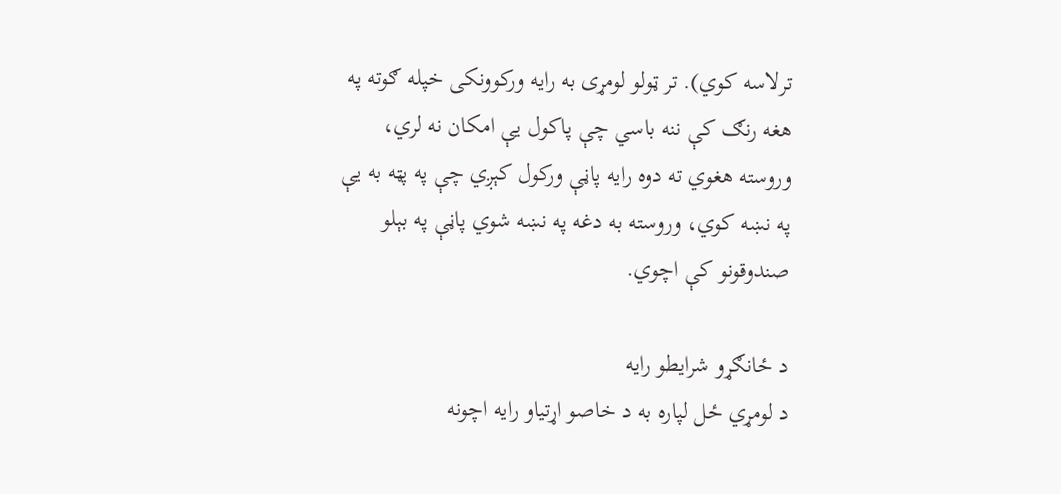ترلاسه کوي). تر ټولو لومړی به رایه ورکوونکی خپله ګوته په هغه رنګ کې ننه باسي چې پاکول یې امکان نه لري، وروسته هغوي ته دوه رایه پاڼې ورکول کېږي چې په پټه به یې په نښه کوي، وروسته به دغه په نښه شوي پاڼې په بېلو صندوقونو کې اچوي.

د ځانګړو شرايطو رایه
د لومړي ځل لپاره به د خاصو اړتیاو رایه اچونه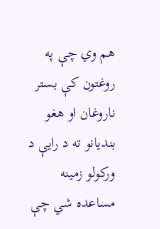هم وي چې په روغتون کې بستر ناروغان او هغو بندیانو ته د رایې د ورکولو زمینه مساعده شي چې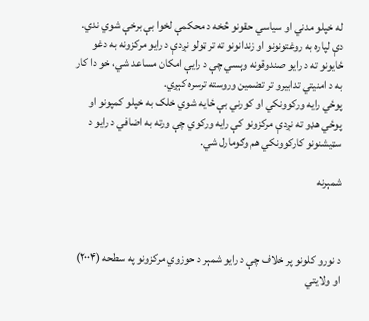له خپلو مدني او سیاسي حقونو څخه د محکمې لخوا بې برخې شوي ندي. دې لپاره به روغتونونو او زندانونو ته تر ټولو نږدې د رایو مرکزونه به دغو ځایونو ته د رايو صندوقونه وېسي چې د رایې امکان مساعد شي، خو دا کار به د امنیتي تدابیرو تر تضمین وروسته ترسره کېږي.
پوځي رایه ورکوونکي او کورني بې ځایه شوي خلک به خپلو کمپونو او پوځي هډو ته نږدې مرکزونو کې رایه ورکوي چې ورته به اضافي د رایو د سټیشنونو کارکوونکي هم وګومارل شي.

شمېرنه



د نورو کلونو پر خلاف چې د رایو شمېر د حوزوي مرکزونو په سطحه (۲۰۰۴) او ولایتي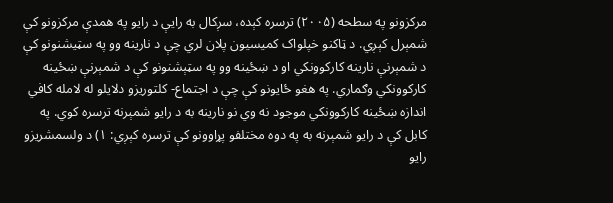مرکزونو په سطحه (۲۰۰۵) ترسره کېده، سږکال به رایې د رایو په همدې مرکزونو کې شمېرل کېږي. د ټاکنو خپلواک کمیسیون پلان لري چې د نارینه وو په سټیشنونو کې د شمېرنې نارینه کارکوونکي او د ښځینه وو په سټېشنونو کې د شمېرنې ښځینه کارکوونکي وګماري. په هغو ځایونو کې چې د اجتماع- کلتوريزو دلایلو له لامله کافي اندازه ښځینه کارکوونکي موجود نه وي نو نارینه به د رایو شمېرنه ترسره کوي. په کابل کې د رايو شمېرنه به په دوه مختلفو پړاوونو کې ترسره کېږي: ۱) د ولسمشريزو رایو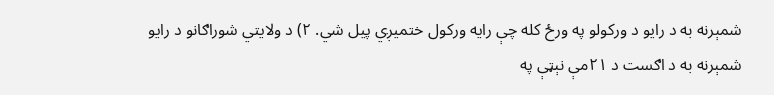شمېرنه به د رایو د ورکولو په ورځ کله چې رایه ورکول ختميږي پیل شي. ۲) د ولایتي شوراګانو د رایو شمېرنه به د اګست د ۲۱مې نېټې په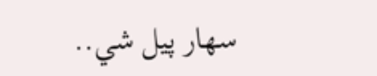سهار پیل شي..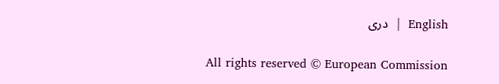English  |  دری

All rights reserved © European Commission